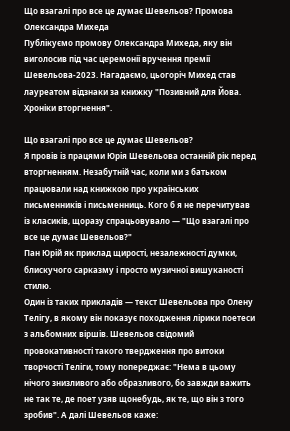Що взагалі про все це думає Шевельов? Промова Олександра Михеда
Публікуємо промову Олександра Михеда, яку він виголосив під час церемонії вручення премії Шевельова-2023. Нагадаємо, цьогоріч Михед став лауреатом відзнаки за книжку "Позивний для Йова. Хроніки вторгнення".

Що взагалі про все це думає Шевельов?
Я провів із працями Юрія Шевельова останній рік перед вторгненням. Незабутній час, коли ми з батьком працювали над книжкою про українських письменників і письменниць. Кого б я не перечитував із класиків, щоразу спрацьовувало — "Що взагалі про все це думає Шевельов?"
Пан Юрій як приклад щирості, незалежності думки, блискучого сарказму і просто музичної вишуканості стилю.
Один із таких прикладів — текст Шевельова про Олену Телігу, в якому він показує походження лірики поетеси з альбомних віршів. Шевельов свідомий провокативності такого твердження про витоки творчості Теліги, тому попереджає: "Нема в цьому нічого знизливого або образливого, бо завжди важить не так те, де поет узяв щонебудь, як те, що він з того зробив". А далі Шевельов каже: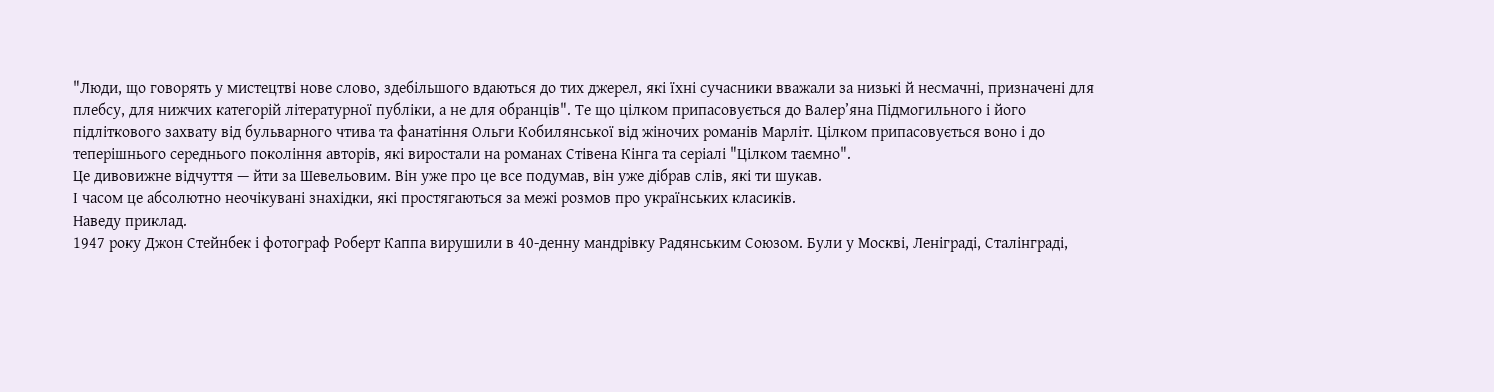"Люди, що говорять у мистецтві нове слово, здебільшого вдаються до тих джерел, які їхні сучасники вважали за низькі й несмачні, призначені для плебсу, для нижчих категорій літературної публіки, а не для обранців". Те що цілком припасовується до Валер’яна Підмогильного і його підліткового захвату від бульварного чтива та фанатіння Ольги Кобилянської від жіночих романів Марліт. Цілком припасовується воно і до теперішнього середнього покоління авторів, які виростали на романах Стівена Кінга та серіалі "Цілком таємно".
Це дивовижне відчуття — йти за Шевельовим. Він уже про це все подумав, він уже дібрав слів, які ти шукав.
І часом це абсолютно неочікувані знахідки, які простягаються за межі розмов про українських класиків.
Наведу приклад.
1947 року Джон Стейнбек і фотограф Роберт Каппа вирушили в 40-денну мандрівку Радянським Союзом. Були у Москві, Леніграді, Сталінграді,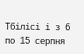Тбілісі і з 6 по 15 серпня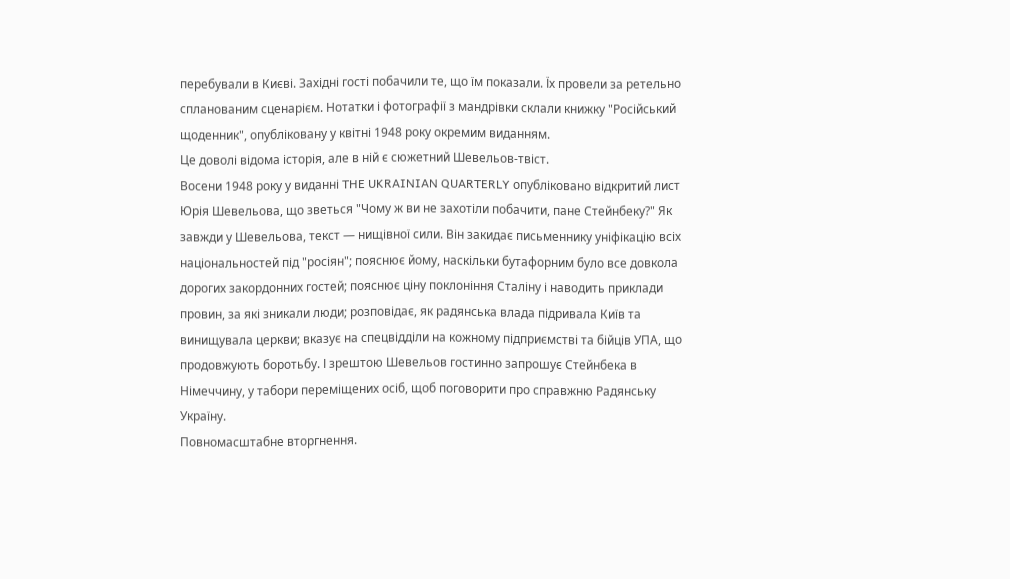перебували в Києві. Західні гості побачили те, що їм показали. Їх провели за ретельно спланованим сценарієм. Нотатки і фотографії з мандрівки склали книжку "Російський щоденник", опубліковану у квітні 1948 року окремим виданням.
Це доволі відома історія, але в ній є сюжетний Шевельов-твіст.
Восени 1948 року у виданні THE UKRAINIAN QUARTERLY опубліковано відкритий лист Юрія Шевельова, що зветься "Чому ж ви не захотіли побачити, пане Стейнбеку?" Як завжди у Шевельова, текст — нищівної сили. Він закидає письменнику уніфікацію всіх національностей під "росіян"; пояснює йому, наскільки бутафорним було все довкола дорогих закордонних гостей; пояснює ціну поклоніння Сталіну і наводить приклади провин, за які зникали люди; розповідає, як радянська влада підривала Київ та винищувала церкви; вказує на спецвідділи на кожному підприємстві та бійців УПА, що продовжують боротьбу. І зрештою Шевельов гостинно запрошує Стейнбека в Німеччину, у табори переміщених осіб, щоб поговорити про справжню Радянську Україну.
Повномасштабне вторгнення.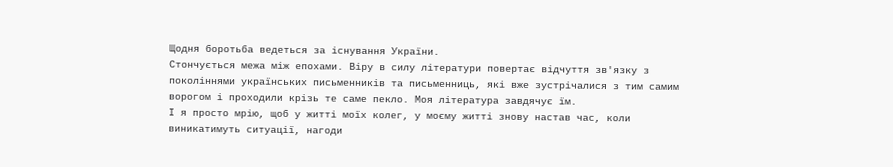Щодня боротьба ведеться за існування України.
Стончується межа між епохами. Віру в силу літератури повертає відчуття зв'язку з поколіннями українських письменників та письменниць, які вже зустрічалися з тим самим ворогом і проходили крізь те саме пекло. Моя література завдячує їм.
І я просто мрію, щоб у житті моїх колег, у моєму житті знову настав час, коли виникатимуть ситуації, нагоди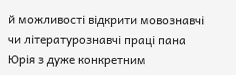й можливості відкрити мовознавчі чи літературознавчі праці пана Юрія з дуже конкретним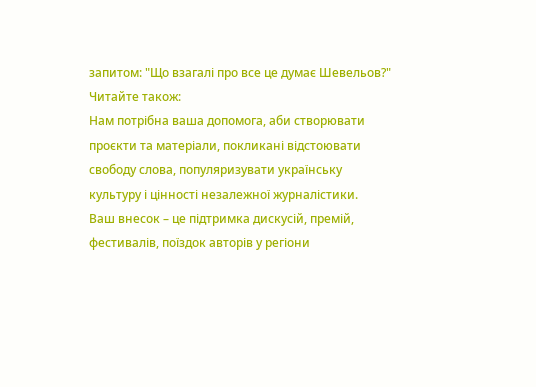запитом: "Що взагалі про все це думає Шевельов?"
Читайте також:
Нам потрібна ваша допомога, аби створювати проєкти та матеріали, покликані відстоювати свободу слова, популяризувати українську культуру і цінності незалежної журналістики.
Ваш внесок – це підтримка дискусій, премій, фестивалів, поїздок авторів у регіони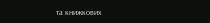та книжкових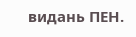видань ПЕН.